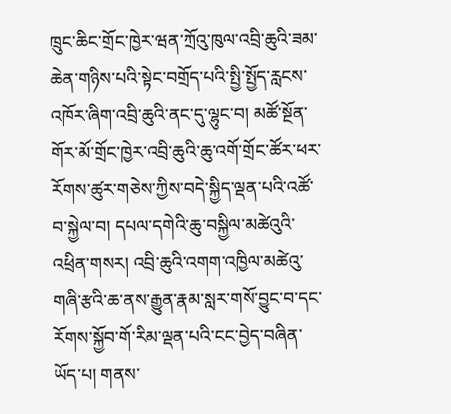ཁྲུང་ཆིང་གྲོང་ཁྱེར་ཝན་ཀྲོའུ་ཁུལ་འབྲི་ཆུའི་ཟམ་ཆེན་གཉིས་པའི་སྟེང་བགྲོད་པའི་སྤྱི་སྤྱོད་རླངས་འཁོར་ཞིག་འབྲི་ཆུའི་ནང་དུ་ལྷུང་བ། མཚོ་སྔོན་གོར་མོ་གྲོང་ཁྱེར་འབྲི་ཆུའི་ཆུ་འགོ་གྲོང་ཚོར་ཕར་རོགས་ཚུར་གཅེས་ཀྱིས་བདེ་སྐྱིད་ལྡན་པའི་འཚོ་བ་སྐྱེལ་བ། དཔལ་དགེའི་ཆུ་བསྐྱིལ་མཚེའུའི་འཕྲིན་གསར། འབྲི་ཆུའི་འགག་འཁྱིལ་མཚེའུ་གཞི་རྩའི་ཆ་ནས་རྒྱུན་རྣམ་སླར་གསོ་བྱུང་བ་དང་རོགས་སྐྱོབ་གོ་རིམ་ལྡན་པའི་ངང་བྱེད་བཞིན་ཡོད་པ། གནས་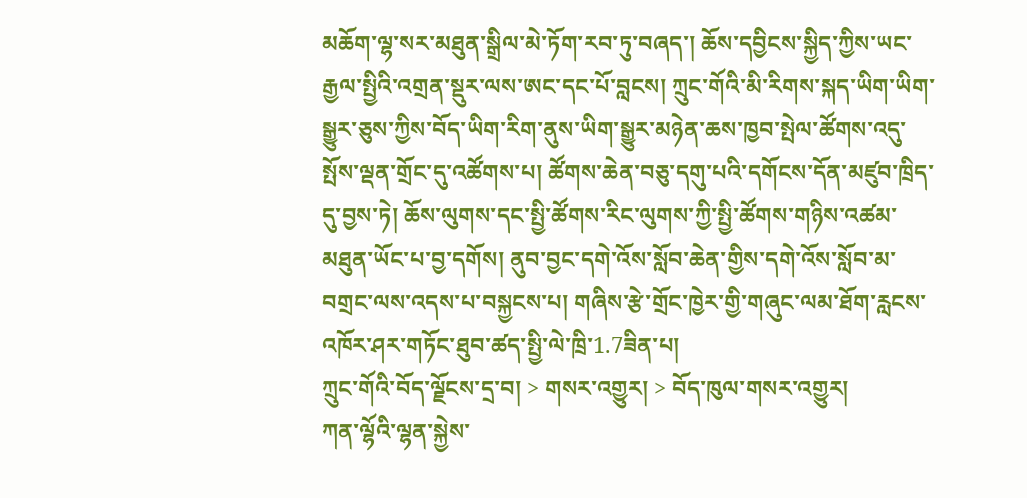མཆོག་ལྷ་སར་མཐུན་སྒྲིལ་མེ་ཏོག་རབ་ཏུ་བཞད་། ཆོས་དབྱིངས་སྐྱིད་ཀྱིས་ཡང་རྒྱལ་སྤྱིའི་འགྲན་སྡུར་ལས་ཨང་དང་པོ་བླངས། ཀྲུང་གོའི་མི་རིགས་སྐད་ཡིག་ཡིག་སྒྱུར་ཅུས་ཀྱིས་བོད་ཡིག་རིག་ནུས་ཡིག་སྒྱུར་མཉེན་ཆས་ཁྱབ་སྤེལ་ཚོགས་འདུ་སྤོས་ལྡན་གྲོང་དུ་འཚོགས་པ། ཚོགས་ཆེན་བཅུ་དགུ་པའི་དགོངས་དོན་མཛུབ་ཁྲིད་དུ་བྱས་ཏེ། ཆོས་ལུགས་དང་སྤྱི་ཚོགས་རིང་ལུགས་ཀྱི་སྤྱི་ཚོགས་གཉིས་འཚམ་མཐུན་ཡོང་པ་བྱ་དགོས། ནུབ་བྱང་དགེ་འོས་སློབ་ཆེན་གྱིས་དགེ་འོས་སློབ་མ་བགྲང་ལས་འདས་པ་བསྐྱངས་པ། གཞིས་རྩེ་གྲོང་ཁྱེར་གྱི་གཞུང་ལམ་ཐོག་རླངས་འཁོར་ཤར་གཏོང་ཐུབ་ཚད་སྤྱི་ལེ་ཁྲི་1.7ཟིན་པ།
ཀྲུང་གོའི་བོད་ལྗོངས་དྲ་བ། > གསར་འགྱུར། > བོད་ཁུལ་གསར་འགྱུར།
ཀན་ལྷོའི་ལྷན་སྐྱེས་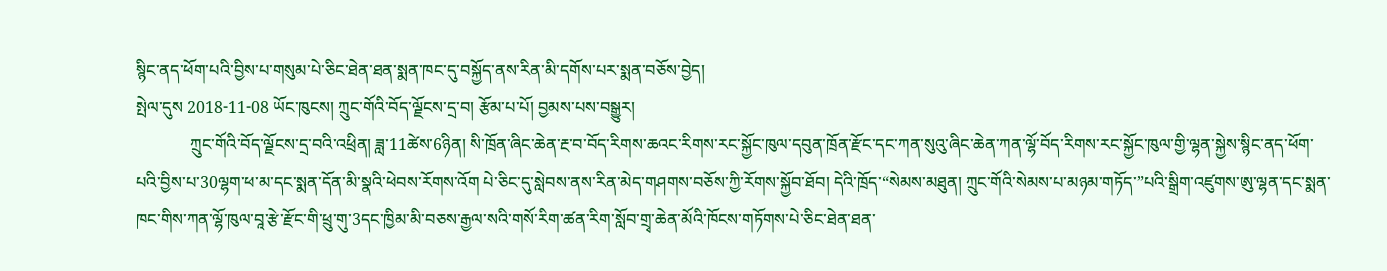སྙིང་ནད་ཕོག་པའི་བྱིས་པ་གསུམ་པེ་ཅིང་ཐེན་ཐན་སྨན་ཁང་དུ་བསྐྱོད་ནས་རིན་མི་དགོས་པར་སྨན་བཅོས་བྱེད།
སྤེལ་དུས 2018-11-08 ཡོང་ཁུངས། ཀྲུང་གོའི་བོད་ལྗོངས་དྲ་བ། རྩོམ་པ་པོ། བྱམས་པས་བསྒྱུར།
             ཀྲུང་གོའི་བོད་ལྗོངས་དྲ་བའི་འཕྲིན། ཟླ་11ཚེས་6ཉིན། སི་ཁྲོན་ཞིང་ཆེན་རྔ་བ་བོད་རིགས་ཆའང་རིགས་རང་སྐྱོང་ཁུལ་དབུན་ཁྲོན་རྫོང་དང་ཀན་སུའུ་ཞིང་ཆེན་ཀན་ལྷོ་བོད་རིགས་རང་སྐྱོང་ཁུལ་གྱི་ལྷན་སྐྱེས་སྙིང་ནད་ཕོག་པའི་བྱིས་པ་30ལྷག་ཕ་མ་དང་སྨན་དོན་མི་སྣའི་ཕེབས་རོགས་འོག པེ་ཅིང་དུ་སླེབས་ནས་རིན་མེད་གཤགས་བཅོས་ཀྱི་རོགས་སྐྱོབ་ཐོབ། དེའི་ཁྲོད་“སེམས་མཐུན། ཀྲུང་གོའི་སེམས་པ་མཉམ་གཏོད་”པའི་སྒྲིག་འཛུགས་ཨུ་ལྷན་དང་སྨན་ཁང་གིས་ཀན་ལྷོ་ཁུལ་བཱ་རྩེ་རྫོང་གི་ཕྲུ་གུ་3དང་ཁྱིམ་མི་བཅས་རྒྱལ་སའི་གསོ་རིག་ཚན་རིག་སློབ་གྲྭ་ཆེན་མོའི་ཁོངས་གཏོགས་པེ་ཅིང་ཐེན་ཐན་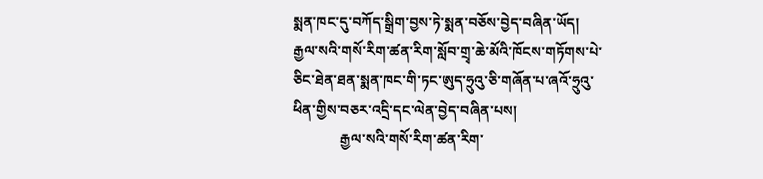སྨན་ཁང་དུ་བཀོད་སྒྲིག་བྱས་ཏེ་སྨན་བཅོས་བྱེད་བཞིན་ཡོད།
རྒྱལ་སའི་གསོ་རིག་ཚན་རིག་སློབ་གྲྭ་ཆེ་མོའི་ཁོངས་གཏོགས་པེ་ཅིང་ཐེན་ཐན་སྨན་ཁང་གི་ཏང་ཨུད་ཧྲུའུ་ཅི་གཞོན་པ་ཞའོ་ཧྲུའུ་ཕིན་གྱིས་བཅར་འདྲི་དང་ལེན་བྱེད་བཞིན་པས།
             རྒྱལ་སའི་གསོ་རིག་ཚན་རིག་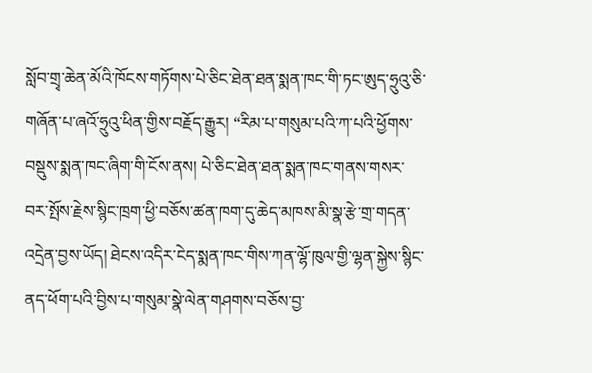སློབ་གྲྭ་ཆེན་མོའི་ཁོངས་གཏོགས་པེ་ཅིང་ཐེན་ཐན་སྨན་ཁང་གི་ཏང་ཨུད་ཧྲུའུ་ཅི་གཞོན་པ་ཞའོ་ཧྲུའུ་ཕིན་གྱིས་བརྗོད་རྒྱུར། “རིམ་པ་གསུམ་པའི་ཀ་པའི་ཕྱོགས་བསྡུས་སྨན་ཁང་ཞིག་གི་ངོས་ནས། པེ་ཅིང་ཐེན་ཐན་སྨན་ཁང་གནས་གསར་བར་སྤོས་རྗེས་སྙིང་ཁྲག་ཕྱི་བཅོས་ཚན་ཁག་དུ་ཆེད་མཁས་མི་སྣ་རྩེ་གྲ་གདན་འདྲེན་བྱས་ཡོད། ཐེངས་འདིར་ངེད་སྨན་ཁང་གིས་ཀན་ལྷོ་ཁུལ་གྱི་ལྷན་སྐྱེས་སྙིང་ནད་ཕོག་པའི་བྱིས་པ་གསུམ་སྣེ་ལེན་གཤགས་བཅོས་བྱ་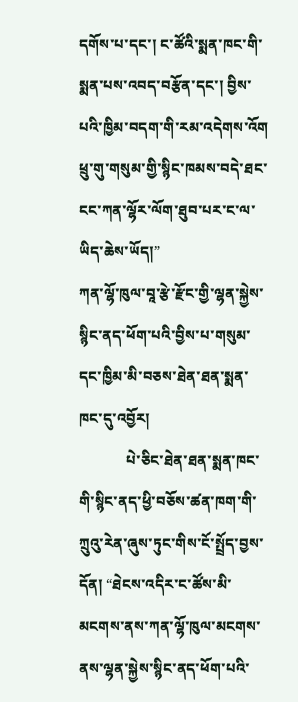དགོས་པ་དང་། ང་ཚོའི་སྨན་ཁང་གི་སྨན་པས་འབད་བརྩོན་དང་། བྱིས་པའི་ཁྱིམ་བདག་གི་རམ་འདེགས་འོག ཕྲུ་གུ་གསུམ་གྱི་སྙིང་ཁམས་བདེ་ཐང་ངང་ཀན་ལྷོར་ལོག་ཐུབ་པར་ང་ལ་ཡིད་ཆེས་ཡོད།”
ཀན་ལྷོ་ཁུལ་བཱ་རྩེ་རྫོང་གྱི་ལྷན་སྐྱེས་སྙིང་ནད་ཕོག་པའི་བྱིས་པ་གསུམ་དང་ཁྱིམ་མི་བཅས་ཐེན་ཐན་སྨན་ཁང་དུ་འབྱོར།
             པེ་ཅིང་ཐེན་ཐན་སྨན་ཁང་གི་སྙིང་ནད་ཕྱི་བཅོས་ཚན་ཁག་གི་ཀྲུའུ་རེན་ཞུས་ཏུང་གིས་ངོ་སྤྲོད་བྱས་དོན། “ཐེངས་འདིར་ང་ཚོས་མི་མངགས་ནས་ཀན་ལྷོ་ཁུལ་མངགས་ནས་ལྷན་སྐྱེས་སྙིང་ནད་ཕོག་པའི་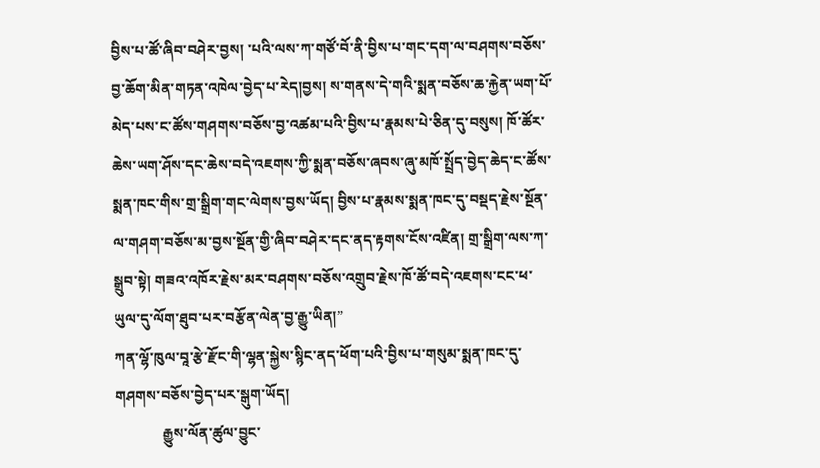བྱིས་པ་ཚོ་ཞིབ་བཤེར་བྱས། ་པའི་ལས་ཀ་གཙོ་བོ་ནི་བྱིས་པ་གང་དག་ལ་བཤགས་བཅོས་བྱ་ཆོག་མིན་གཏན་འཁེལ་བྱེད་པ་རེད།བྱས། ས་གནས་དེ་གའི་སྨན་བཅོས་ཆ་རྐྱེན་ཡག་པོ་མེད་པས་ང་ཚོས་གཤགས་བཅོས་བྱ་འཚམ་པའི་བྱིས་པ་རྣམས་པེ་ཅིན་དུ་བསུས། ཁོ་ཚོར་ཆེས་ཡག་ཤོས་དང་ཆེས་བདེ་འཇགས་ཀྱི་སྨན་བཅོས་ཞབས་ཞུ་མཁོ་སྤྲོད་བྱེད་ཆེད་ང་ཚོས་སྨན་ཁང་གིས་གྲ་སྒྲིག་གང་ལེགས་བྱས་ཡོད། བྱིས་པ་རྣམས་སྨན་ཁང་དུ་བསྡད་རྗེས་སྔོན་ལ་གཤག་བཅོས་མ་བྱས་སྔོན་གྱི་ཞིབ་བཤེར་དང་ནད་རྟགས་ངོས་འཛིན། གྲ་སྒྲིག་ལས་ཀ་སྒྲུབ་སྟེ། གཟའ་འཁོར་རྗེས་མར་བཤགས་བཅོས་འགྲུབ་རྗེས་ཁོ་ཚོ་བདེ་འཇགས་ངང་ཕ་ཡུལ་དུ་ལོག་ཐུབ་པར་བརྩོན་ལེན་བྱ་རྒྱུ་ཡིན།”
ཀན་ལྷོ་ཁུལ་བཱ་རྩེ་རྫོང་གི་ལྷན་སྐྱེས་སྙིང་ནད་ཕོག་པའི་བྱིས་པ་གསུམ་སྨན་ཁང་དུ་གཤགས་བཅོས་བྱེད་པར་སྒུག་ཡོད།
             རྒྱུས་ལོན་ཚུལ་བྱུང་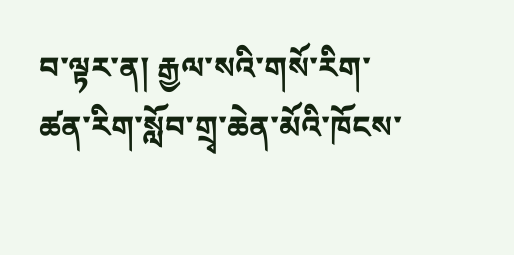བ་ལྟར་ན། རྒྱལ་སའི་གསོ་རིག་ཚན་རིག་སློབ་གྲྭ་ཆེན་མོའི་ཁོངས་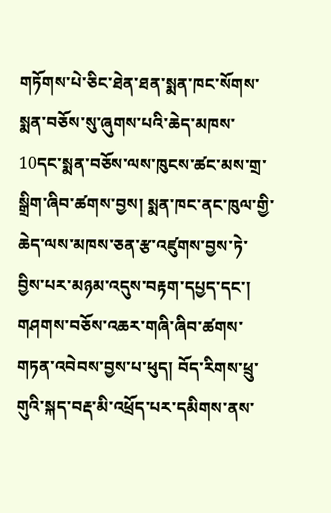གཏོགས་པེ་ཅིང་ཐེན་ཐན་སྨན་ཁང་སོགས་སྨན་བཅོས་སུ་ཞུགས་པའི་ཆེད་མཁས་10དང་སྨན་བཅོས་ལས་ཁུངས་ཚང་མས་གྲ་སྒྲིག་ཞིབ་ཚགས་བྱས། སྨན་ཁང་ནང་ཁུལ་གྱི་ཆེད་ལས་མཁས་ཅན་རྩ་འཛུགས་བྱས་ཏེ་བྱིས་པར་མཉམ་འདུས་བརྟག་དཔྱད་དང་། གཤགས་བཅོས་འཆར་གཞི་ཞིབ་ཚགས་གཏན་འབེབས་བྱས་པ་ཕུད། བོད་རིགས་ཕྲུ་གུའི་སྐད་བརྡ་མི་འཕྲོད་པར་དམིགས་ནས་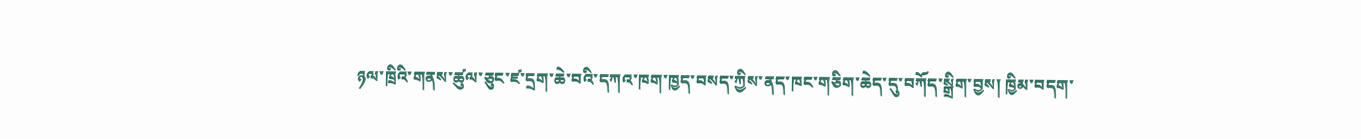ཉལ་ཁྲིའི་གནས་ཚུལ་ཅུང་ཛ་དྲག་ཆེ་བའི་དཀའ་ཁག་ཁྱད་བསད་ཀྱིས་ནད་ཁང་གཅིག་ཆེད་དུ་བཀོད་སྒྲིག་བྱས། ཁྱིམ་བདག་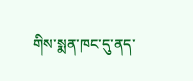གིས་སྨན་ཁང་དུ་ནད་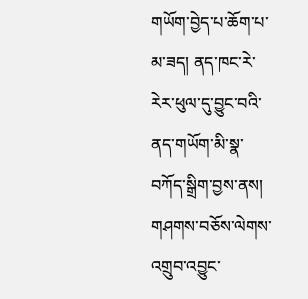གཡོག་བྱེད་པ་ཆོག་པ་མ་ཟད། ནད་ཁང་རེ་རེར་ཕུལ་དུ་བྱུང་བའི་ནད་གཡོག་མི་སྣ་བཀོད་སྒྲིག་བྱས་ནས། གཤགས་བཅོས་ལེགས་འགྲུབ་འབྱུང་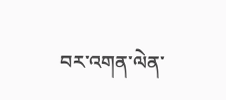བར་འགན་ལེན་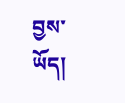བྱས་ཡོད།